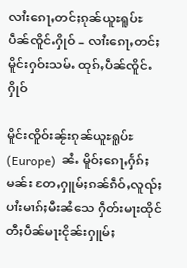လၢႆးၵေႃႇတင်ႈၵုၼ်ယူႊရူပ်ႊ ပဵၼ်ၸိူင်ႉႁိုဝ် – လၢႆးၵေႃႇတင်ႈမိူင်းႁဝ်းသမ်ႉ ထုၵ်ႇပဵၼ်ၸိူင်ႉႁိုဝ်

မိူင်းၸိူဝ်းၼႂ်းၵုၼ်ယူႊရူပ်ႊ(Europe)  ၼႆႉ မိူဝ်ႈၵေႃႇႁႅၵ်ႈ မၼ်း တႄႇႁူမ်ႈၵၼ်ၵဵဝ်ႇလူၺ်ႈပၢႆးမၢၵ်ႈမီးၼႆသေ ႁဵတ်းမႃးထိုင်တီႈပဵၼ်မႃးငိုၼ်းႁူမ်ႈ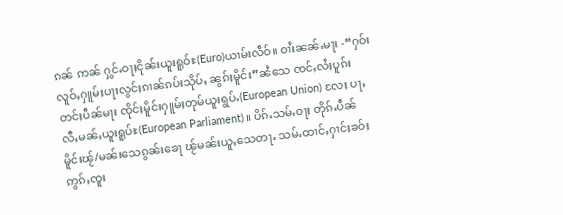ၵၼ် ဢၼ် ႁွင်ႉဝႃႈငိုၼ်းယူးရူဝ်ႊ(Euro)ယၢမ်းလဵဝ်။ ဝၢႆးၼၼ်ႉမႃး -“ႁဝ်းလူဝ်ႇႁူမ်ႈပႃးလွင်ႈၵၢၼ်ၵပ်းသိုပ်ႇ ၼွၵ်ႈမိူင်း”ၼႆသေ ၸင်ႇလႆႈပူၵ်းတင်ႈပဵၼ်မႃး ၸိုင်ႈမိူင်းႁူမ်ႈတုမ်ယူးရွပ်ႉ(European Union) လႄႈ ပႃႇလီႇမၼ်ႇယူးရူပ်ႊ(European Parliament)။ ပိၵ်ႉသမ်ႉဝႃႈ တိုၵ်ႉပဵၼ်မိူင်းၽႂ်/မၼ်းသေၵွၼ်းၶေႃ ၽႂ်မၼ်းယူႇသေတႃႉ သမ်ႉထၢင်ႇႁၢင်ႈၶဝ်ႈဢွၵ်ႇၸူး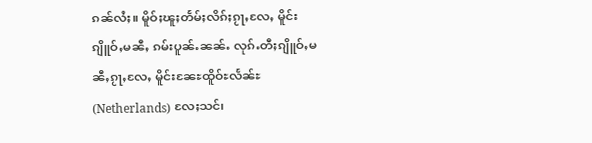ၵၼ်လႆႈ။ မိူဝ်ႈၽူႈတႅမ်ႈလိၵ်ႈၵႂႃႇလႄႇ မိူင်း ၵျိူဝ်ႇမၼီႇ ၵမ်းပူၼ်ႉၼၼ်ႉ လုၵ်ႉတီႈၵျိူဝ်ႇမၼီႇၵႂႃႇလႄႇ မိူင်းၼႄႊထိူဝ်ႊလႅၼ်ႊ (Netherlands) လႄႈသင်၊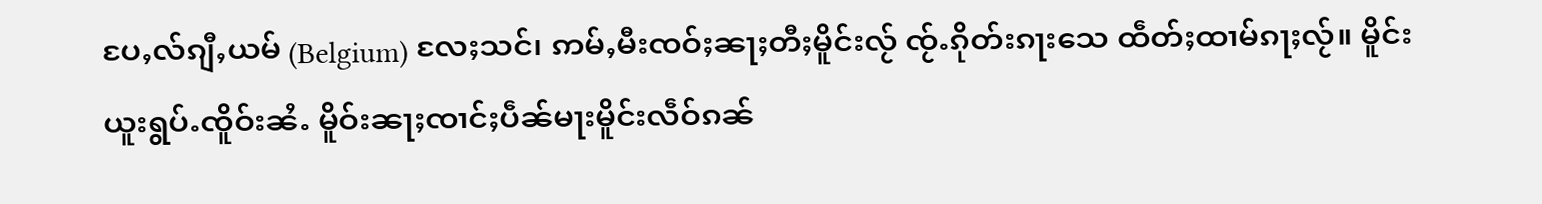ပႄႇလ်ၵျီႇယမ် (Belgium) လႄႈသင်၊ ဢမ်ႇမီးၸဝ်ႈၼႃႈတီႈမိူင်းလႂ် ၸႂ်ႉၵိုတ်းၵႃးသေ ထဵတ်ႈထၢမ်ၵႃႈလႂ်။ မိူင်းယူးရွပ်ႉၸိူဝ်းၼႆႉ မိူဝ်းၼႃႈၸၢင်ႈပဵၼ်မႃးမိူင်းလဵဝ်ၵၼ်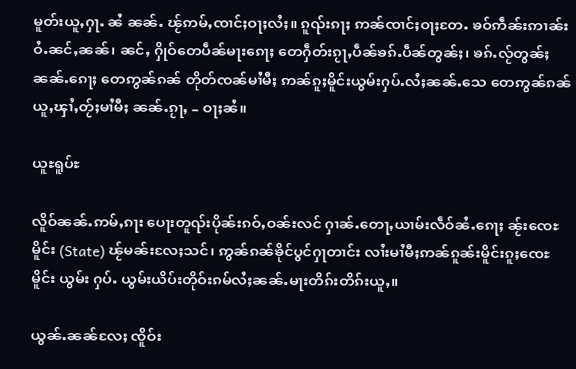မူတ်းယူႇႁႃႉ ၼႆ ၼၼ်ႉ ၽႂ်ဢမ်ႇၸၢင်ႈဝႃႈလႆႈ။ ၵူၺ်းၵႃႈ ဢၼ်ၸၢင်ႈဝႃႈတႄႉ ၶဝ်ဢဵၼ်းဢၢၼ်းဝႆႉၼင်ႇၼၼ်၊ ၼင်ႇ ႁိုဝ်တေပဵၼ်မႃးၵေႃႈ တေႁဵတ်းၵႂႃႇပဵၼ်ၶၵ်ႉပဵၼ်တွၼ်ႈ၊ ၶၵ်ႉလႂ်တွၼ်ႈၼၼ်ႉၵေႃႈ တေဢွၼ်ၵၼ် တိုတ်ၸၼ်မၢႆမီႈ ဢၼ်ၵူႈမိူင်းယွမ်းႁပ်ႉလႆႈၼၼ်ႉသေ တေဢွၼ်ၵၼ်ယူႇၾၢႆႇတႂ်ႈမၢႆမီႈ ၼၼ်ႉၵႂႃႇ – ဝႃႈၼႆ။

ယူႊရူပ်ႊ

လိူဝ်ၼၼ်ႉဢမ်ႇၵႃး ပေႃးတူၺ်းပိုၼ်းၵဝ်ႇဝၼ်းလင် ႁၢၼ်ႉတေႃႇယၢမ်းလဵဝ်ၼႆႉၵေႃႈ ၼႂ်းၸေႊမိူင်း (State) ၽႂ်မၼ်းလႄႈသင်၊ ဢွၼ်ၵၼ်ၶိုင်ပွင်ႁႃတၢင်း လၢႆးမၢႆမီႈဢၼ်ၵူၼ်းမိူင်းၵူႈၸေႊမိူင်း ယွမ်း ႁပ်ႉ ယွမ်းယိပ်းတိုဝ်းၵမ်လႆႈၼၼ်ႉမႃးတိၵ်းတိၵ်းယူႇ။

ယွၼ်ႉၼၼ်လႄႈ ၸိူဝ်း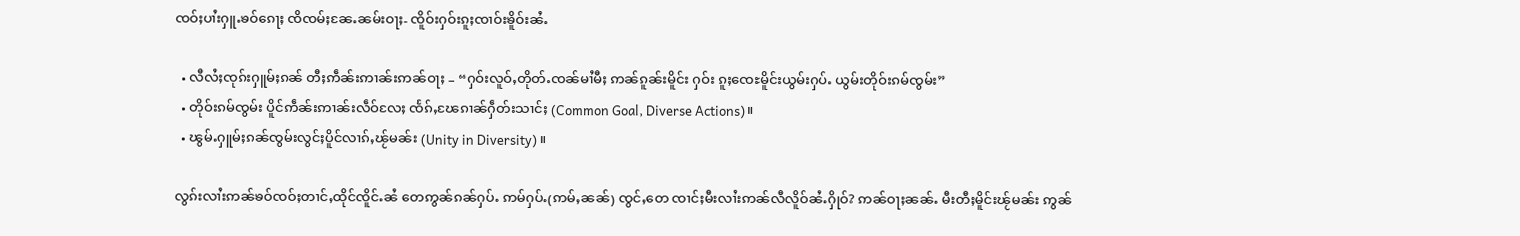ၸဝ်ႈပၢႆးႁူႉၶဝ်ၵေႃႈ ၸိၸမ်ႈၼႄႉၼမ်းဝႃႈ- ၸိူဝ်းႁဝ်းၵူႈၸၢဝ်းၶိူဝ်းၼႆႉ

  • လီလႆႈၸုၵ်းႁူမ်ႈၵၼ် တီႈဢဵၼ်းဢၢၼ်းဢၼ်ဝႃႈ – “ႁဝ်းလူဝ်ႇတိုတ်ႉၸၼ်မၢႆမီႈ ဢၼ်ၵူၼ်းမိူင်း ႁဝ်း ၵူႈၸေႊမိူင်းယွမ်းႁပ်ႉ ယွမ်းတိုဝ်းၵမ်ၸွမ်း”
  • တိုဝ်းၵမ်ၸွမ်း ပိူင်ဢဵၼ်းဢၢၼ်းလဵဝ်လႄႈ ၸႅၵ်ႇၽႄၵၢၼ်ႁဵတ်းသၢင်ႈ (Common Goal, Diverse Actions)။
  • ၽွမ်ႉႁူမ်ႈၵၼ်ၸွမ်းလွင်ႈပိူင်လၢၵ်ႇၽႂ်မၼ်း (Unity in Diversity) ။

လွၵ်းလၢႆးဢၼ်ၶဝ်ၸဝ်ႈတၢင်ႇထိုင်ၸိူင်ႉၼႆ တေဢွၼ်ၵၼ်ႁပ်ႉ ဢမ်ႁပ်ႉ(ဢမ်ႇၼၼ်) ၸွင်ႇတေ ၸၢင်ႈမီးလၢႆးဢၼ်လီလိူဝ်ၼႆႉႁိုဝ်? ဢၼ်ဝႃႈၼၼ်ႉ မီးတီႈမိူင်းၽႂ်မၼ်း ဢွၼ်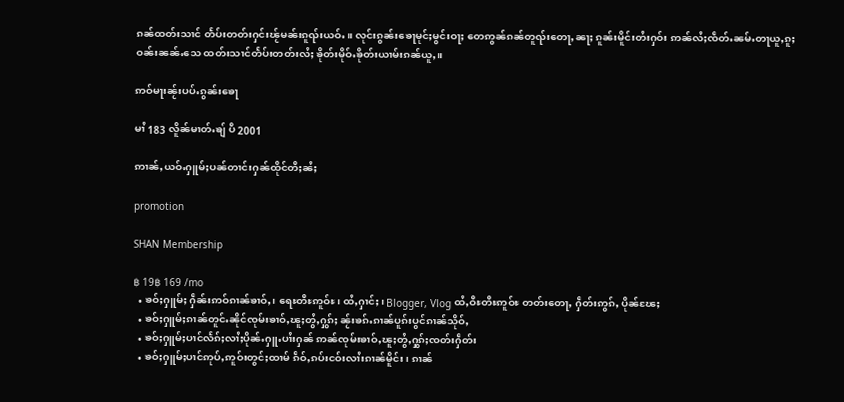ၵၼ်ထတ်းသၢင် တႅပ်းတတ်းႁင်းၽႂ်မၼ်းၵူၺ်းယဝ်ႉ။ လုင်းၵွၼ်းၶေႃမုင်ႈမွင်းဝႃႈ တေဢွၼ်ၵၼ်တူၺ်းတေႃႇၼႃႈ ၵူၼ်းမိူင်းတႆးႁဝ်း ဢၼ်လႆႈၸဵတ်ႉၼမ်ႉတႃယူႇၵူႈဝၼ်းၼၼ်ႉသေ ထတ်းသၢင်တႅပ်းတတ်းလႆႈ ၶိုတ်းမိုဝ်ႉၶိုတ်းယၢမ်းၵၼ်ယူႇ။

ဢဝ်မႃးၼႂ်းပပ်ႉၵွၼ်းၶေႃ

မၢႆ 183 လိူၼ်မၢတ်ႉၶျ် ပီ 2001

ဢၢၼ်ႇယဝ်ႉႁူမ်ႈပၼ်တၢင်းႁၼ်ထိုင်တီႈၼႆႈ

promotion

SHAN Membership

฿ 19฿ 169 /mo
  • ၶဝ်ႈႁူမ်ႈ ႁဵၼ်းဢဝ်ၵၢၼ်ၶၢဝ်ႇ၊ ရေႊတီႊဢူဝ်ႊ၊ ထႆႇႁၢင်ႈ၊ Blogger, Vlog ထႆႇဝီႊတီႊဢူဝ်ႊ တတ်းတေႃႇ ႁဵတ်းဢွၵ်ႇ ပိုၼ်ၽႄႈ
  • ၶဝ်ႈႁူမ်ႈၵၢၼ်တူင်ႉၼိုင်ၸုမ်းၶၢဝ်ႇၽူႈတွႆႇႁွၵ်ႈ ၼႂ်းၶၵ်ႉၵၢၼ်ပူၵ်းပွင်ၵၢၼ်သိုဝ်ႇ
  • ၶဝ်ႈႁူမ်ႈပၢင်လႅၵ်ႈလၢႆႈပိုၼ်ႉႁူႉပၢႆးႁၼ် ဢၼ်ၸုမ်းၶၢဝ်ႇၽူႈတွႆႇႁွၵ်ႈၸတ်းႁဵတ်း
  • ၶဝ်ႈႁူမ်ႈပၢင်ဢုပ်ႇဢူဝ်းတွင်ႈထၢမ် ၵဵဝ်ႇၵပ်းငဝ်းလၢႆးၵၢၼ်မိူင်း၊ ၵၢၼ်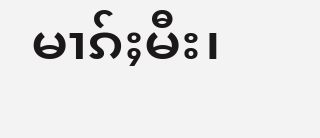မၢၵ်ႈမီး၊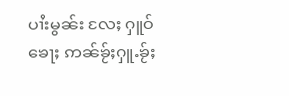ပၢႆးမွၼ်း လႄႈ ႁူဝ်ၶေႃႈ ဢၼ်ၶႂ်ႈႁူႉၶႂ်ႈ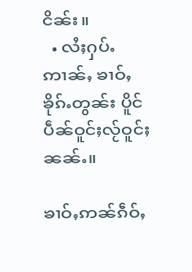ငိၼ်း။
  • လႆႈႁပ်ႉဢၢၼ်ႇ ၶၢဝ်ႇၶိုၵ်ႉတွၼ်း ပိူင်ပဵၼ်ဝူင်ႈလႂ်ဝူင်ႈ ၼၼ်ႉ။

ၶၢဝ်ႇဢၼ်ၵဵဝ်ႇ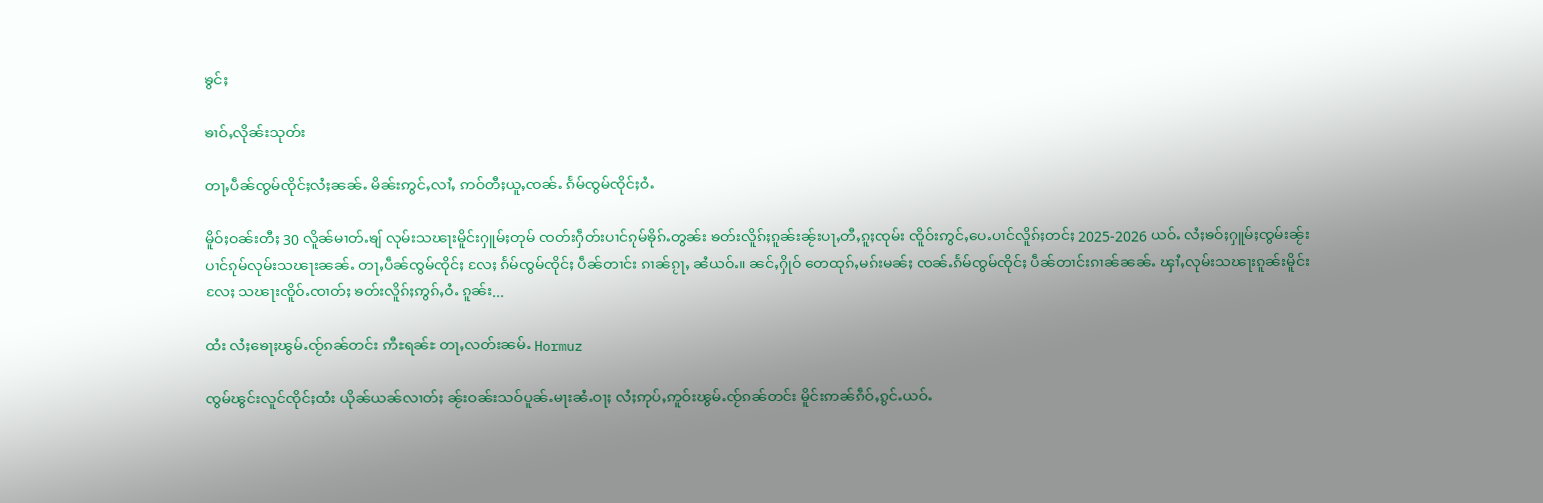ၶွင်ႈ

ၶၢဝ်ႇလိုၼ်းသုတ်း

တႃႇပဵၼ်ၸွမ်ၸိုင်ႈလႆႈၼၼ်ႉ မိၼ်းဢွင်ႇလၢႆႇ ဢဝ်တီႈယူႇၸၼ်ႉ ၵႅမ်ၸွမ်ၸိုင်ႈဝႆႉ

မိူဝ်ႈဝၼ်းတီႈ 30 လိူၼ်မၢတ်ႉၶျ် လုမ်းသၽႃးမိူင်းႁူမ်ႈတုမ် ၸတ်းႁဵတ်းပၢင်ၵုမ်ၶိုၵ်ႉတွၼ်း ၶတ်းလိူၵ်ႈၵူၼ်းၼႂ်းပႃႇတီႇၵူႈၸုမ်း ၸိူဝ်းဢွင်ႇပေႉပၢင်လိူၵ်ႈတင်ႈ 2025-2026 ယဝ်ႉ လႆႈၶဝ်ႈႁူမ်ႈၸွမ်းၼႂ်းပၢင်ၵုမ်လုမ်းသၽႃးၼၼ်ႉ တႃႇပဵၼ်ၸွမ်ၸိုင်ႈ လႄႈ ၵႅမ်ၸွမ်ၸိုင်ႈ ပဵၼ်တၢင်း ၵၢၼ်ၵႂႃႇ ၼႆယဝ်ႉ။ ၼင်ႇႁိုဝ် တေထုၵ်ႇမၵ်းမၼ်ႈ ၸၼ်ႉၵႅမ်ၸွမ်ၸိုင်ႈ ပဵၼ်တၢင်းၵၢၼ်ၼၼ်ႉ ၾၢႆႇလုမ်းသၽႃးၵူၼ်းမိူင်း လႄႈ သၽႃးၸိူဝ်ႉၸၢတ်ႈ ၶတ်းလိူၵ်ႈဢွၵ်ႇဝႆႉ ၵူၼ်း...

ထႆး လႆႈၶေႃႈၽွမ်ႉၸႂ်ၵၼ်တင်း ဢီႊရၼ်ႊ တႃႇလတ်းၼမ်ႉ Hormuz

ၸွမ်ၽွင်းလူင်ၸိုင်ႈထႆး ယိုၼ်ယၼ်လၢတ်ႈ ၼႂ်းဝၼ်းသဝ်ပူၼ်ႉမႃးၼႆႉဝႃႈ လႆႈဢုပ်ႇဢူဝ်းၽွမ်ႉၸႂ်ၵၼ်တင်း မိူင်းဢၼ်ၵဵဝ်ႇၵွင်ႉယဝ်ႉ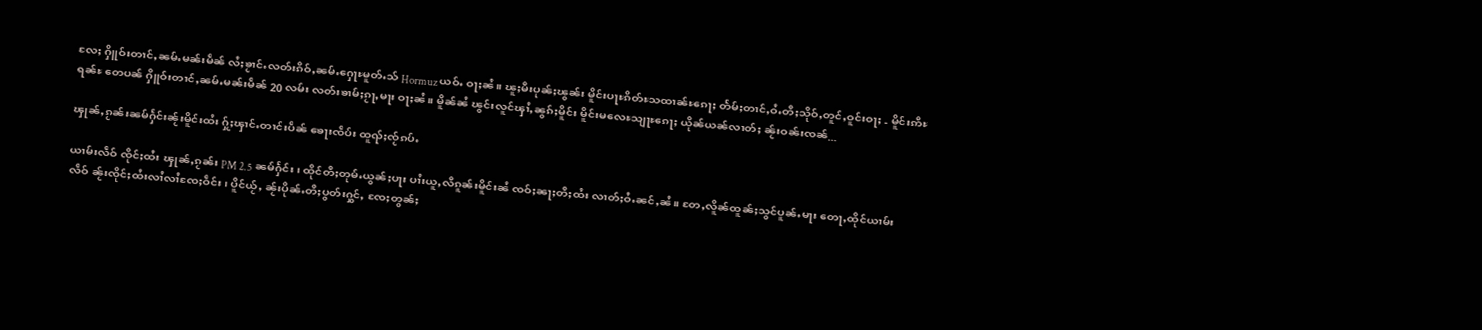လႄႈ ႁိူဝ်းတၢင်ႇၼမ်ႉမၼ်းမဵၼ် လႆႈၶႂၢင်ႉလတ်းၵိဝ်ႇၼမ်ႉႁေႃႊမူတ်ႉသ် Hormuz ယဝ်ႉ ဝႃႈၼႆ။ ၽူႈမီးပုၼ်ႈၽွၼ်း မိူင်းပႃႊၵိတ်ႊသထၢၼ်ႊၵေႃႈ တႅမ်ႈတၢင်ႇဝႆႉတီႈသိုဝ်ႇတူင်ႇဝူင်းဝႃႈ - မိူင်းဢီႊရၼ်ႊ တေပၼ် ႁိူဝ်းတၢင်ႇၼမ်ႉမၼ်းမဵၼ် 20 လမ်း လတ်းၶၢမ်ႈၵႂႃႇမႃး ဝႃႈၼႆ။ မိူၼ်ၼႆ ၽွင်းလူင်ၾၢႆႇၼွၵ်ႈမိူင်း မိူင်းမလေႊသျႃႊၵေႃႈ ယိုၼ်ယၼ်လၢတ်ႈ ၼႂ်းဝၼ်းၸၼ်...

ၾုၼ်ႇၵႂၼ်းၼမ်ႁႅင်းၼႂ်းမိူင်းထႆး ႁႂ်ႈၾၢင်ႉတၢင်းပဵၼ် ၶေႃးၸဵပ်း ထူၺ်ႈၸႂ်ၵပ်ႉ

ယၢမ်းလဵဝ် ၸိုင်ႈထႆး ၾုၼ်ႇၵႂၼ်း PM 2.5 ၼမ်ႁႅင်း၊ ထိုင်တီႈတုမ်ႉယွၼ်ႈပႃး ပၢႆးယူႇလီၵူၼ်းမိူင်းၼႆ ၸဝ်ႈၼႃႈတီႈထႆး လၢတ်ႈဝႆႉၼင်ႇၼႆ။ တႄႇလိူၼ်ထူၼ်ႈသွင်ပူၼ်ႉမႃး တေႃႇထိုင်ယၢမ်းလဵဝ် ၼႂ်းၸိုင်ႈထႆးလၢႆလၢႆၸႄႈဝဵင်း၊ ပိူင်ယႂ်ႇ ၼႂ်းပိုၼ်ႉတီႈပွတ်းႁွင်ႇ ၸႄႈတွၼ်ႈ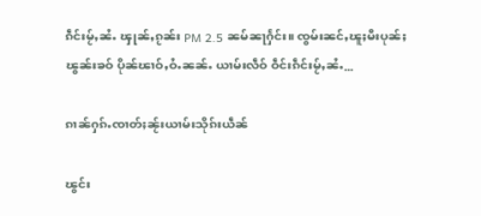ၵဵင်းမႂ်ႇၼႆႉ ၾုၼ်ႇၵႂၼ်း PM 2.5 ၼမ်ၼႃႁႅင်း။ ၸွမ်းၼင်ႇၽူႈမီးပုၼ်ႈၽွၼ်းၶဝ် ပိုၼ်ၽၢဝ်ႇဝႆႉၼၼ်ႉ ယၢမ်းလဵဝ် ဝဵင်းၵဵင်းမႂ်ႇၼႆႉ...

ၵၢၼ်ႁၵ်ႉၸၢတ်ႈၼႂ်းယၢမ်းသိုၵ်းယဵၼ်

ၽွင်း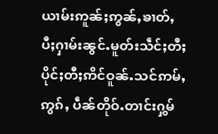ယၢမ်းဢူၼ်ႈဢွၼ်ႇၶၢတ်ႇပီႈႁၢမ်းၼွင်ႉမူတ်းသဵင်ႈတီႈပိုင်ႈတီႈဢိင်ဝူၼ်ႉသင်ဢမ်ႇဢွၵ်ႇ ပဵၼ်တိုဝ်ႉတၢင်းႁွမ်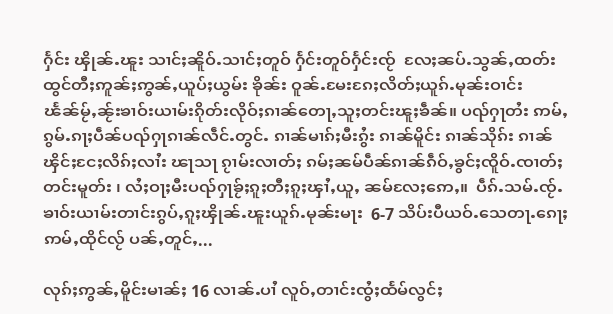ႁႅင်း ၾိုၼ်ႉၽူး သၢင်ႈၼိူဝ်ႉသၢင်ႈတူဝ် ႁႅင်းတူဝ်ႁႅင်းၸႂ်  လႄႈၼပ်ႉသွၼ်ႇထတ်းထွင်တီႈဢူၼ်ႈဢွၼ်ႇယူပ်ႈယွမ်း ၶိုၼ်း ဝူၼ်ႉမႄးၵႄႈလိတ်ႈယူၵ်ႉမုၼ်းဝၢင်းၽႅၼ်မႂ်ႇၼႂ်းၶၢဝ်းယၢမ်းၵိုတ်းလိုဝ်ႈၵၢၼ်တေႃႇသူႈတင်းၽူႈၶဵၼ်။ ပၺ်ႁႃတႆး ဢမ်ႇၵွမ်ႉၵႃႈပဵၼ်ပၺ်ႁႃၵၢၼ်လဵင်ႉတွင်ႉ ၵၢၼ်မၢၵ်ႈမီးၵွႆး ၵၢၼ်မိူင်း ၵၢၼ်သိုၵ်း ၵၢၼ်ၾိင်ႈငႄႈလိၵ်ႈလၢႆး ၽႃသႃ ၵႂၢမ်းလၢတ်ႈ ၵမ်ႈၼမ်ပဵၼ်ၵၢၼ်ၵဵဝ်ႇၶွင်ႈၸိူဝ်ႉၸၢတ်ႈတင်းမူတ်း ၊ လႆႈဝႃႈမီးပၺ်ႁႃၶႂ်ႈၵူႈတီႈၵူႈၾၢႆႇယူႇ ၼမ်လႄႈဢေႇ။  ပဵၵ်ႉသမ်ႉၸႂ်ႉၶၢဝ်းယၢမ်းတၢင်းၵွပ်ႇၵူႈၾိုၼ်ႉၽူးယူၵ်ႉမုၼ်းမႃး  6-7 သိပ်းပီယဝ်ႉသေတႃႉၵေႃႈ ဢမ်ႇထိုင်လႂ် ပၼ်ႇတူင်ႇ...

လုၵ်ႈဢွၼ်ႇမိူင်းမၢၼ်ႈ 16 လၢၼ်ႉပၢႆ လူဝ်ႇတၢင်းၸွႆႈထႅမ်လွင်ႈ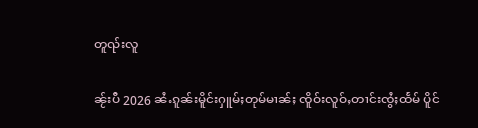တူၺ်းလူ

ၼႂ်းပီ 2026 ၼႆႉၵူၼ်းမိူင်းႁူမ်ႈတုမ်မၢၼ်ႈ ၸိူဝ်းလူဝ်ႇတၢင်းၸွႆႈထႅမ် ပိူင်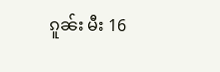ၵူၼ်း မီး 16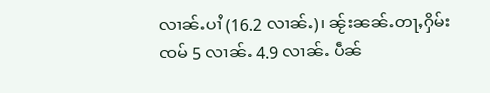လၢၼ်ႉပၢႆ (16.2 လၢၼ်ႉ)၊ ၼႂ်းၼၼ်ႉတႃႇႁိမ်းၸမ် 5 လၢၼ်ႉ 4.9 လၢၼ်ႉ ပဵၼ်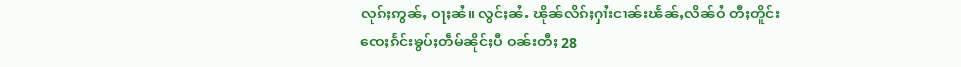လုၵ်ႈဢွၼ်ႇ ဝႃႈၼႆ။ လွင်ႈၼႆႉ ၽိုၼ်လိၵ်ႈႁၢႆးငၢၼ်းၽႅၼ်ႇလိၼ်ဝႆ တီႈတိူင်းၸေႈၵႅင်းၶွပ်ႈတဵမ်ၼိုင်ႈပီ ဝၼ်းတီႈ 28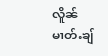လိူၼ်မၢတ်ႉၶျ်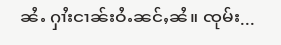ၼႆႉ ႁၢႆးငၢၼ်းဝႆႉၼင်ႇၼႆ။ ၸုမ်း...